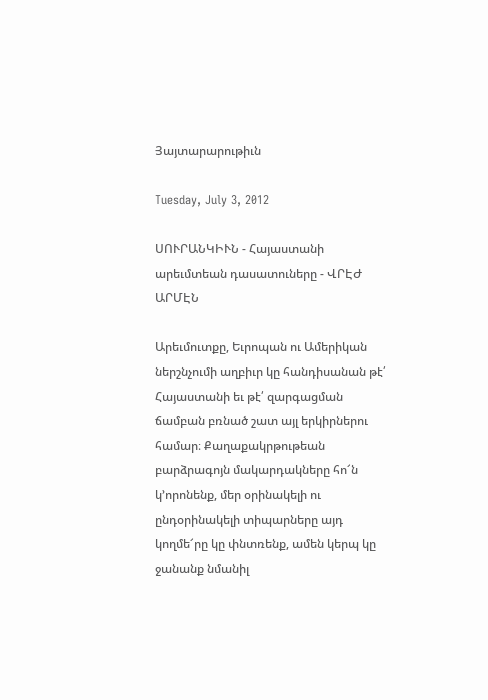Յայտարարութիւն

Tuesday, July 3, 2012

ՍՈՒՐԱՆԿԻՒՆ - Հայաստանի արեւմտեան դասատուները - ՎՐԷԺ ԱՐՄԷՆ

Արեւմուտքը, Եւրոպան ու Ամերիկան ներշնչումի աղբիւր կը հանդիսանան թէ՛ Հայաստանի եւ թէ՛ զարգացման ճամբան բռնած շատ այլ երկիրներու համար։ Քաղաքակրթութեան բարձրագոյն մակարդակները հո՜ն կ՚որոնենք, մեր օրինակելի ու ընդօրինակելի տիպարները այդ կողմե՜րը կը փնտռենք, ամեն կերպ կը ջանանք նմանիլ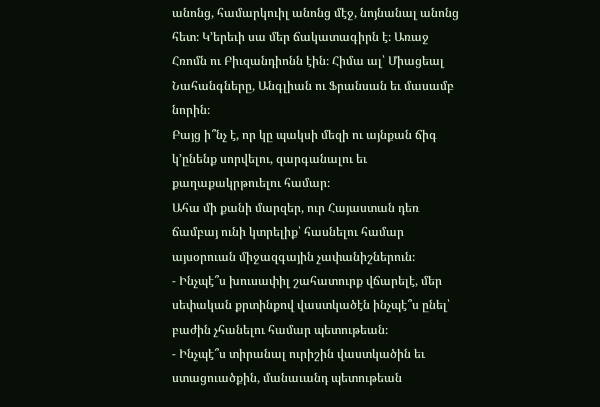անոնց, համարկուիլ անոնց մէջ, նոյնանալ անոնց հետ։ Կ՚երեւի սա մեր ճակատագիրն է։ Առաջ Հռոմն ու Բիւզանդիոնն էին։ Հիմա ալ՝ Միացեալ Նահանգները, Անգլիան ու Ֆրանսան եւ մասամբ նորին։
Բայց ի՞նչ է, որ կը պակսի մեզի ու այնքան ճիգ կ՚ընենք սորվելու, զարգանալու եւ քաղաքակրթուելու համար։
Ահա մի քանի մարզեր, ուր Հայաստան դեռ ճամբայ ունի կտրելիք՝ հասնելու համար այսօրուան միջազգային չափանիշներուն։
- Ինչպէ՞ս խուսափիլ շահատուրք վճարելէ, մեր սեփական քրտինքով վաստկածէն ինչպէ՞ս ընել՝ բաժին չհանելու համար պետութեան։
- Ինչպէ՞ս տիրանալ ուրիշին վաստկածին եւ ստացուածքին, մանաւանդ պետութեան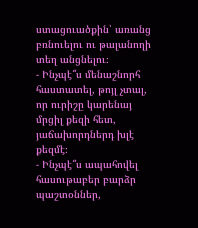ստացուածքին՝ առանց բռնուելու ու թալանողի տեղ անցնելու։
- Ինչպէ՞ս մենաշնորհ հաստատել, թոյլ չտալ, որ ուրիշը կարենայ մրցիլ քեզի հետ, յաճախորդներդ խլէ քեզմէ։
- Ինչպէ՞ս ապահովել հասութաբեր բարձր պաշտօններ,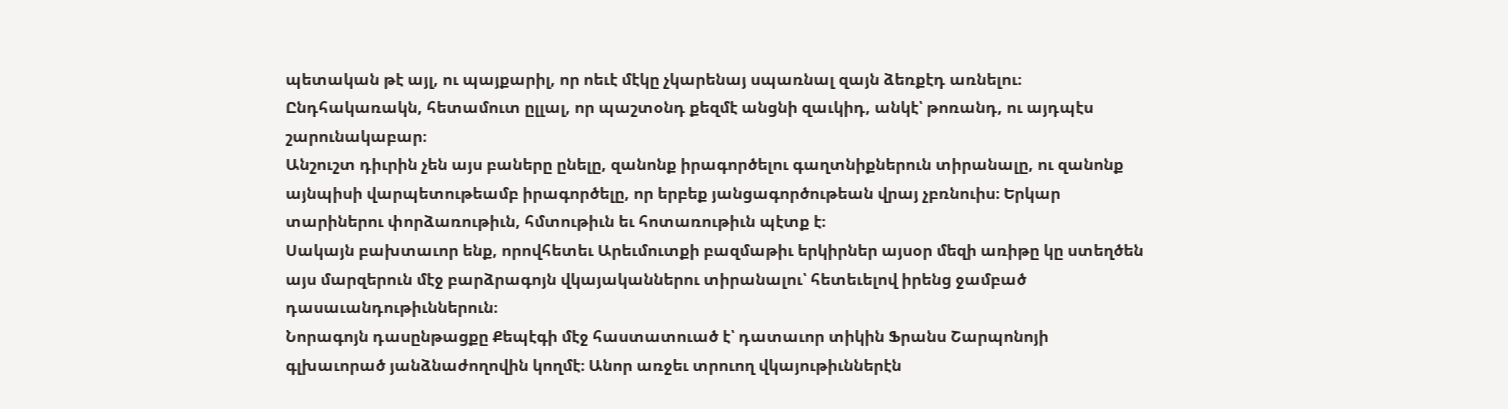պետական թէ այլ, ու պայքարիլ, որ ոեւէ մէկը չկարենայ սպառնալ զայն ձեռքէդ առնելու։ Ընդհակառակն, հետամուտ ըլլալ, որ պաշտօնդ քեզմէ անցնի զաւկիդ, անկէ՝ թոռանդ, ու այդպէս շարունակաբար։
Անշուշտ դիւրին չեն այս բաները ընելը, զանոնք իրագործելու գաղտնիքներուն տիրանալը, ու զանոնք այնպիսի վարպետութեամբ իրագործելը, որ երբեք յանցագործութեան վրայ չբռնուիս։ Երկար տարիներու փորձառութիւն, հմտութիւն եւ հոտառութիւն պէտք է։
Սակայն բախտաւոր ենք, որովհետեւ Արեւմուտքի բազմաթիւ երկիրներ այսօր մեզի առիթը կը ստեղծեն այս մարզերուն մէջ բարձրագոյն վկայականներու տիրանալու՝ հետեւելով իրենց ջամբած դասաւանդութիւններուն։
Նորագոյն դասընթացքը Քեպէգի մէջ հաստատուած է՝ դատաւոր տիկին Ֆրանս Շարպոնոյի գլխաւորած յանձնաժողովին կողմէ։ Անոր առջեւ տրուող վկայութիւններէն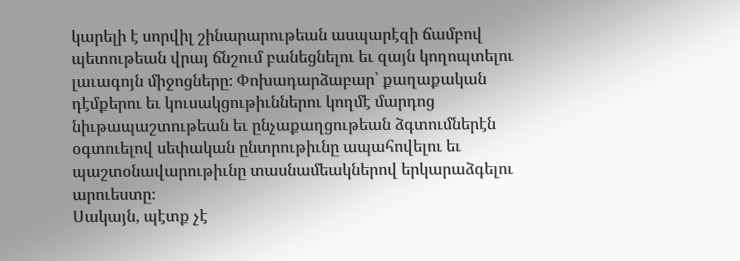կարելի է սորվիլ շինարարութեան ասպարէզի ճամբով պետութեան վրայ ճնշում բանեցնելու եւ զայն կողոպտելու լաւագոյն միջոցները։ Փոխադարձաբար՝ քաղաքական դէմքերու եւ կուսակցութիւններու կողմէ մարդոց նիւթապաշտութեան եւ ընչաքաղցութեան ձգտումներէն օգտուելով սեփական ընտրութիւնը ապահովելու եւ պաշտօնավարութիւնը տասնամեակներով երկարաձգելու արուեստը։
Սակայն, պէտք չէ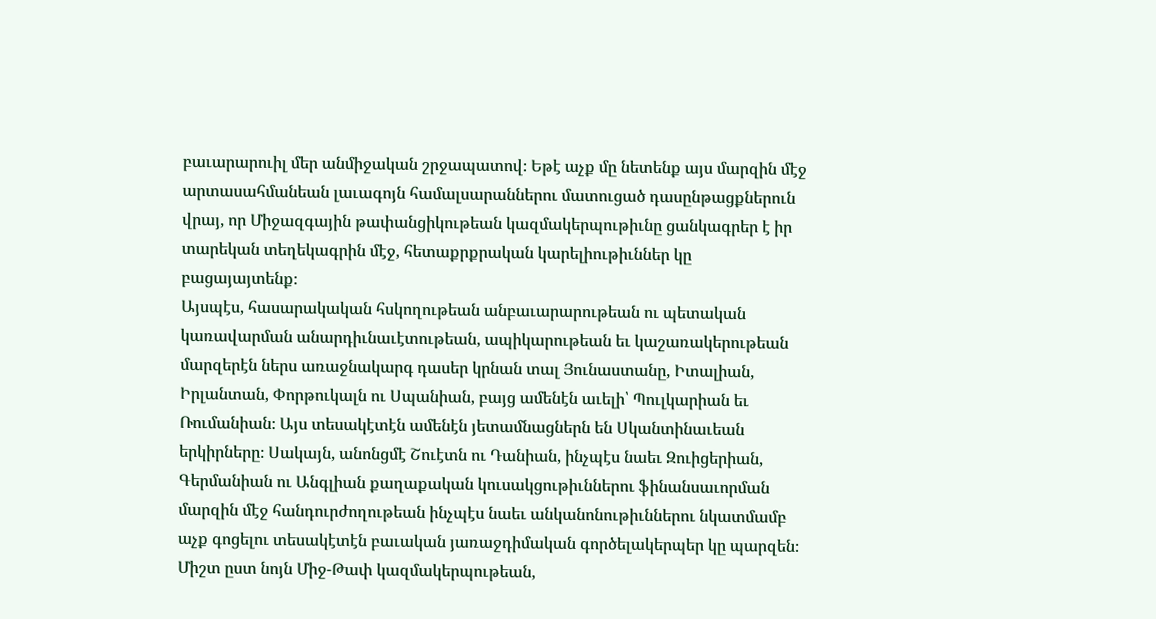բաւարարուիլ մեր անմիջական շրջապատով։ Եթէ աչք մը նետենք այս մարզին մէջ արտասահմանեան լաւագոյն համալսարաններու մատուցած դասընթացքներուն վրայ, որ Միջազգային թափանցիկութեան կազմակերպութիւնը ցանկագրեր է իր տարեկան տեղեկագրին մէջ, հետաքրքրական կարելիութիւններ կը բացայայտենք։
Այսպէս, հասարակական հսկողութեան անբաւարարութեան ու պետական կառավարման անարդիւնաւէտութեան, ապիկարութեան եւ կաշառակերութեան մարզերէն ներս առաջնակարգ դասեր կրնան տալ Յունաստանը, Իտալիան, Իրլանտան, Փորթուկալն ու Սպանիան, բայց ամենէն աւելի՝ Պուլկարիան եւ Ռումանիան։ Այս տեսակէտէն ամենէն յետամնացներն են Սկանտինաւեան երկիրները։ Սակայն, անոնցմէ Շուէտն ու Դանիան, ինչպէս նաեւ Զուիցերիան, Գերմանիան ու Անգլիան քաղաքական կուսակցութիւններու ֆինանսաւորման մարզին մէջ հանդուրժողութեան ինչպէս նաեւ անկանոնութիւններու նկատմամբ աչք գոցելու տեսակէտէն բաւական յառաջդիմական գործելակերպեր կը պարզեն։
Միշտ ըստ նոյն Միջ-Թափ կազմակերպութեան,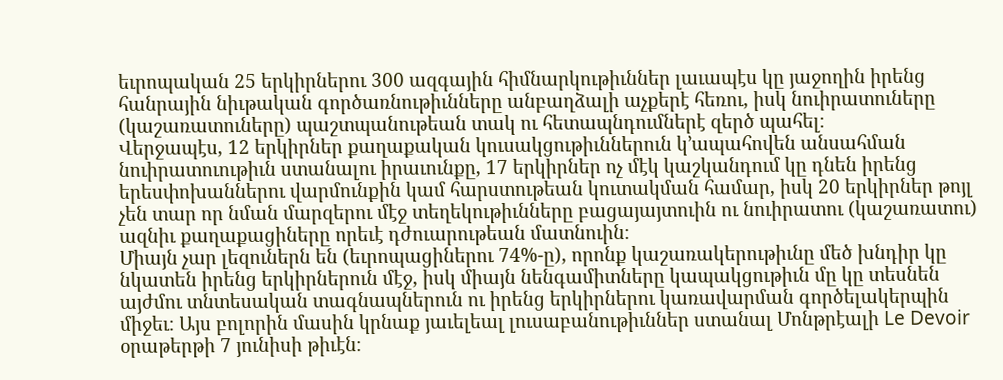եւրոպական 25 երկիրներու 300 ազգային հիմնարկութիւններ լաւապէս կը յաջողին իրենց հանրային նիւթական գործառնութիւնները անբաղձալի աչքերէ հեռու, իսկ նուիրատուները (կաշառատուները) պաշտպանութեան տակ ու հետապնդումներէ զերծ պահել։
Վերջապէս, 12 երկիրներ քաղաքական կուսակցութիւններուն կ՚ապահովեն անսահման նուիրատուութիւն ստանալու իրաւունքը, 17 երկիրներ ոչ մէկ կաշկանդում կը դնեն իրենց երեսփոխաններու վարմունքին կամ հարստութեան կուտակման համար, իսկ 20 երկիրներ թոյլ չեն տար որ նման մարզերու մէջ տեղեկութիւնները բացայայտուին ու նուիրատու (կաշառատու) ազնիւ քաղաքացիները որեւէ դժուարութեան մատնուին։
Միայն չար լեզուներն են (եւրոպացիներու 74%-ը), որոնք կաշառակերութիւնը մեծ խնդիր կը նկատեն իրենց երկիրներուն մէջ, իսկ միայն նենգամիտները կապակցութիւն մը կը տեսնեն այժմու տնտեսական տագնապներուն ու իրենց երկիրներու կառավարման գործելակերպին միջեւ։ Այս բոլորին մասին կրնաք յաւելեալ լուսաբանութիւններ ստանալ Մոնթրէալի Le Devoir օրաթերթի 7 յունիսի թիւէն։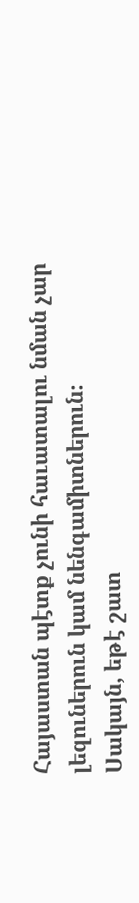Հայաստան պէտք չունի հաւատալու նման չար լեզուներուն կամ նենգամիտներուն։
Սակայն, եթէ շատ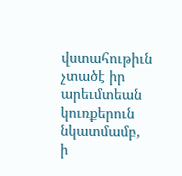վստահութիւն չտածէ իր արեւմտեան կուռքերուն նկատմամբ, ի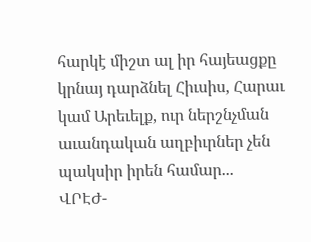հարկէ միշտ ալ իր հայեացքը կրնայ դարձնել Հիւսիս, Հարաւ կամ Արեւելք, ուր ներշնչման աւանդական աղբիւրներ չեն պակսիր իրեն համար...
ՎՐԷԺ-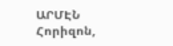ԱՐՄԷՆ
Հորիզոն,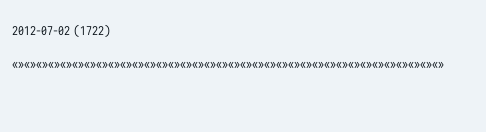2012-07-02 (1722)

«»«»«»«»«»«»«»«»«»«»«»«»«»«»«»«»«»«»«»«»«»«»«»«»«»«»«»«»«»«»«»«»«»«»«»«»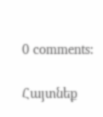0 comments:

Հայտնեք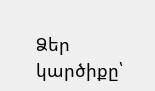Ձեր կարծիքը՝